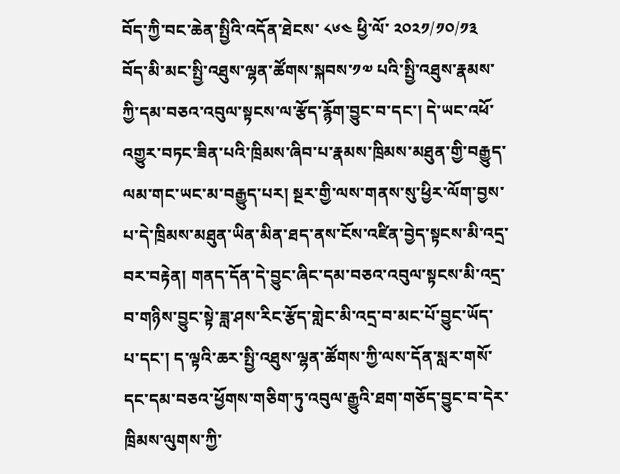བོད་ཀྱི་བང་ཆེན་སྤྱིའི་འདོན་ཐེངས་ ༨༦༤ ཕྱི་ལོ་ ༢༠༢༡/༡༠/༡༣
བོད་མི་མང་སྤྱི་འཐུས་ལྷན་ཚོགས་སྐབས་༡༧ པའི་སྤྱི་འཐུས་རྣམས་ཀྱི་དམ་བཅའ་འབུལ་སྟངས་ལ་རྩོད་རྙོག་བྱུང་བ་དང་། དེ་ཡང་འཕོ་འགྱུར་བཏང་ཟིན་པའི་ཁྲིམས་ཞིབ་པ་རྣམས་ཁྲིམས་མཐུན་གྱི་བརྒྱུད་ལམ་གང་ཡང་མ་བརྒྱུད་པར། སྔར་གྱི་ལས་གནས་སུ་ཕྱིར་ལོག་བྱས་པ་དེ་ཁྲིམས་མཐུན་ཡིན་མིན་ཐད་ནས་ངོས་འཛིན་བྱེད་སྟངས་མི་འདྲ་བར་བརྟེན། གནད་དོན་དེ་བྱུང་ཞིང་དམ་བཅའ་འབུལ་སྟངས་མི་འདྲ་བ་གཉིས་བྱུང་སྟེ་ཟླ་ཤས་རིང་རྩོད་གླེང་མི་འདྲ་བ་མང་པོ་བྱུང་ཡོད་པ་དང་། ད་ལྟའི་ཆར་སྤྱི་འཐུས་ལྷན་ཚོགས་ཀྱི་ལས་དོན་སླར་གསོ་དང་དམ་བཅའ་ཕྱོགས་གཅིག་ཏུ་འབུལ་རྒྱུའི་ཐག་གཅོད་བྱུང་བ་དེར་ཁྲིམས་ལུགས་ཀྱི་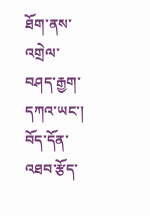ཐོག་ནས་འགྲེལ་བཤད་རྒྱག་དཀའ་ཡང་། བོད་དོན་འཐབ་རྩོད་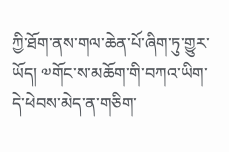ཀྱི་ཐོག་ནས་གལ་ཆེན་པོ་ཞིག་ཏུ་གྱུར་ཡོད། ༧གོང་ས་མཆོག་གི་བཀའ་ཡིག་དེ་ཕེབས་མེད་ན་གཅིག་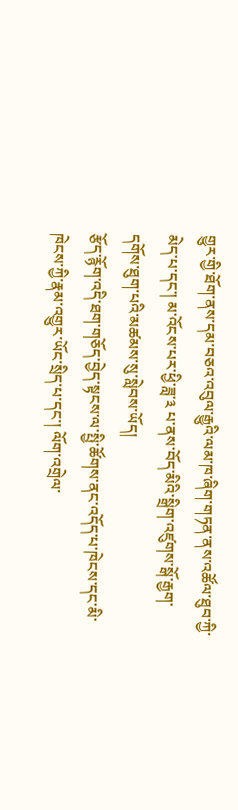གྱུར་གྱི་ཐོག་ནས་དམ་བཅའ་འབུལ་རྒྱུའི་ལམ་ཁ་ཞིག་གཏན་ནས་འཚོལ་ཐུབ་ཀྱི་མེད་པ་དང་། མ་འོངས་པར་ཕྱི་ཟླ་༣ པ་ནས་བོད་མིའི་སྒྲིག་འཛུགས་སྒོ་རྒྱག་དགོས་ཐུག་པའི་མཚམས་སུ་སླེབས་ཡོད།
རྩོད་རྙོག་འདི་ཐག་གཅོད་བྱེད་སྟངས་ལ་སྤྱི་ཚོགས་ནང་འདོད་པ་ཁེངས་དང་མི་ཁེངས་ཀྱི་རྣམ་འགྱུར་ཡོང་སྲིད་པ་དང་། ལོག་འགྲེལ་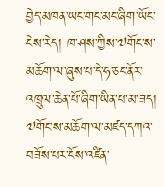བྱེད་མཁན་ཡང་གང་མང་ཞིག་ཡོང་ངེས་རེད། ཁ་ཤས་ཀྱིས་༧གོང་ས་མཆོག་ལ་ཞུས་པ་དེ་ཧ་ཅང་ནོར་འཁྲུལ་ཆེན་པོ་ཞིག་ཡིན་པ་མ་ཟད། ༧གོང་ས་མཆོག་ལ་མཛད་དཀའ་བཟོས་པར་ངོས་འཛིན་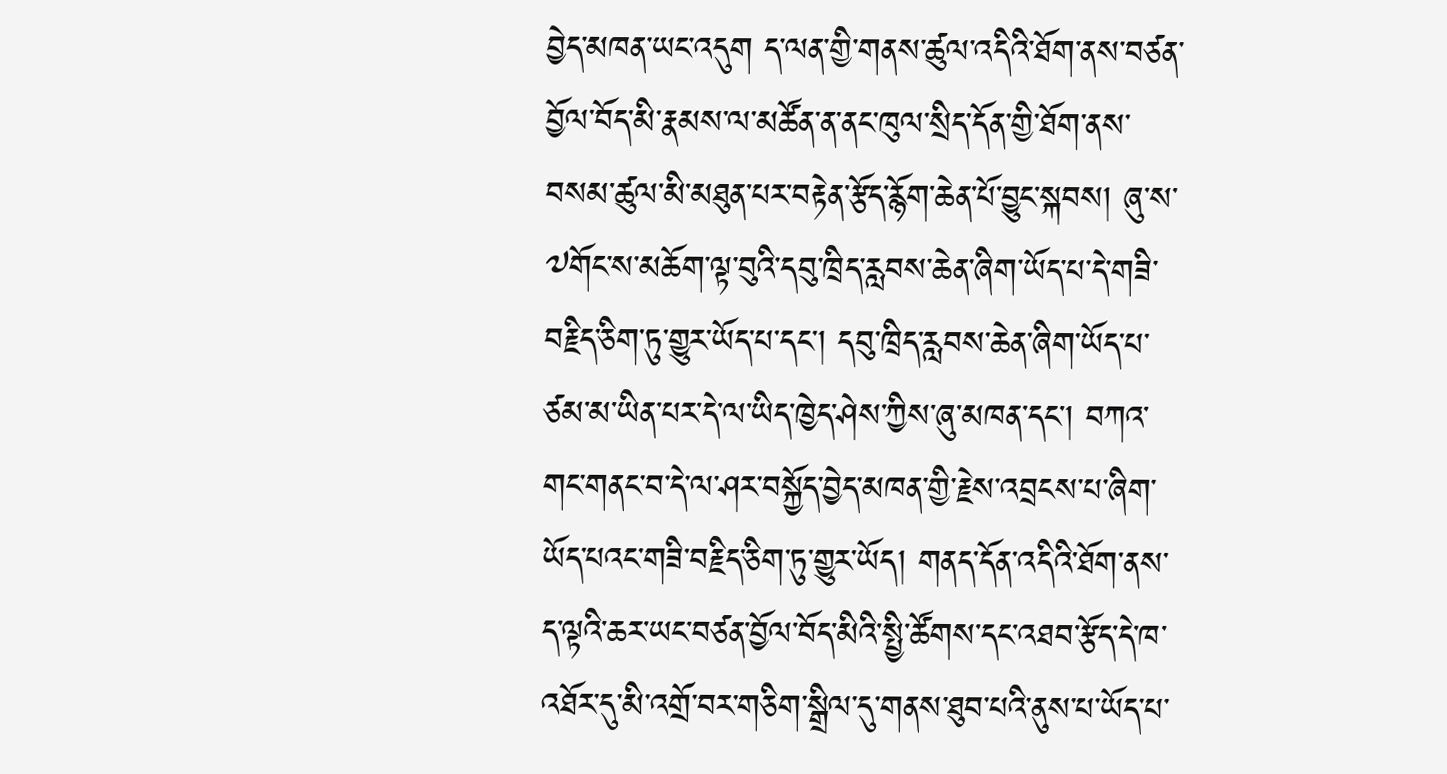བྱེད་མཁན་ཡང་འདུག ད་ལན་གྱི་གནས་ཚུལ་འདིའི་ཐོག་ནས་བཙན་བྱོལ་བོད་མི་རྣམས་ལ་མཚོན་ན་ནང་ཁུལ་སྲིད་དོན་གྱི་ཐོག་ནས་བསམ་ཚུལ་མི་མཐུན་པར་བརྟེན་རྩོད་རྙོག་ཆེན་པོ་བྱུང་སྐབས། ཞུ་ས་༧གོང་ས་མཆོག་ལྟ་བུའི་དབུ་ཁྲིད་རླབས་ཆེན་ཞིག་ཡོད་པ་དེ་གཟི་བརྗིད་ཅིག་ཏུ་གྱུར་ཡོད་པ་དང་། དབུ་ཁྲིད་རླབས་ཆེན་ཞིག་ཡོད་པ་ཙམ་མ་ཡིན་པར་དེ་ལ་ཡིད་ཁྱེད་ཤེས་ཀྱིས་ཞུ་མཁན་དང་། བཀའ་གང་གནང་བ་དེ་ལ་ཤར་བསྐྱོད་བྱེད་མཁན་གྱི་རྗེས་འབྲངས་པ་ཞིག་ཡོད་པའང་གཟི་བརྗིད་ཅིག་ཏུ་གྱུར་ཡོད། གནད་དོན་འདིའི་ཐོག་ནས་ད་ལྟའི་ཆར་ཡང་བཙན་བྱོལ་བོད་མིའི་སྤྱི་ཚོགས་དང་འཐབ་རྩོད་དེ་ཁ་འཐོར་དུ་མི་འགྲོ་བར་གཅིག་སྒྲིལ་དུ་གནས་ཐུབ་པའི་ནུས་པ་ཡོད་པ་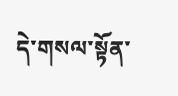དེ་གསལ་སྟོན་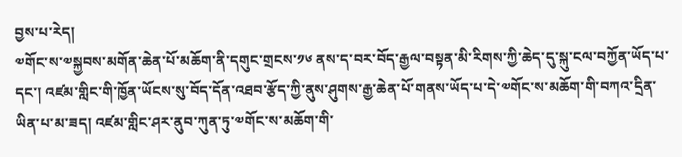བྱས་པ་རེད།
༧གོང་ས་༧སྐྱབས་མགོན་ཆེན་པོ་མཆོག་ནི་དགུང་གྲངས་༡༦ ནས་ད་བར་བོད་རྒྱལ་བསྟན་མི་རིགས་ཀྱི་ཆེད་དུ་སྐུ་ངལ་བཀྱོན་ཡོད་པ་དང་། འཛམ་གླིང་གི་ཁྱོན་ཡོངས་སུ་བོད་དོན་འཐབ་རྩོད་ཀྱི་ནུས་ཤུགས་རྒྱ་ཆེན་པོ་གནས་ཡོད་པ་དེ་༧གོང་ས་མཆོག་གི་བཀའ་དྲིན་ཡིན་པ་མ་ཟད། འཛམ་གླིང་ཤར་ནུབ་ཀུན་ཏུ་༧གོང་ས་མཆོག་གི་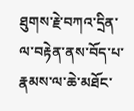ཐུགས་རྗེ་བཀའ་དྲིན་ལ་བརྟེན་ནས་བོད་པ་རྣམས་ལ་ཆེ་མཐོང་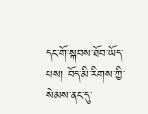དང་གོ་སྐབས་ཐོབ་ཡོད་པས། བོད་མི་རིགས་ཀྱི་སེམས་ནང་དུ་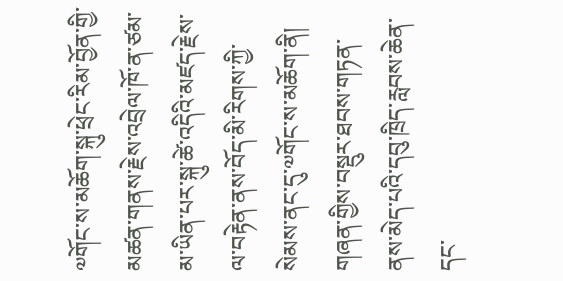༧གོང་ས་མཆོག་སྐུ་ཕྲེང་རིམ་བྱོན་གྱི་མཚན་གནས་རྗེས་འབྲེལ་ཁོ་ན་ཙམ་མ་ཡིན་པར་སྐུ་ཚེ་འདིའི་མཛད་རྗེས་ལ་བརྟེན་ནས་བོད་མི་རིགས་ཀྱི་སེམས་ནང་དུ་༧གོང་ས་མཆོག་ནི། གཞན་གྱིས་བསྡུར་ཐབས་གཏན་ནས་མེད་པའི་དབུ་ཁྲིད་རླབས་ཆེན་དང་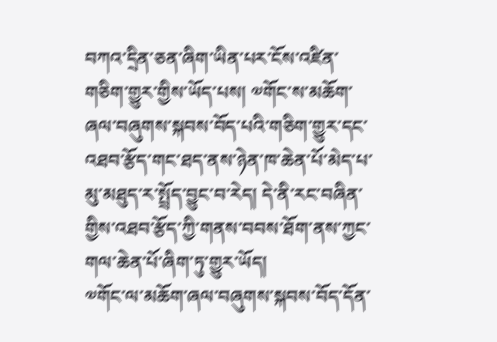བཀའ་དྲིན་ཅན་ཞིག་ཡིན་པར་ངོས་འཛིན་གཅིག་གྱུར་གྱིས་ཡོད་པས། ༧གོང་ས་མཆོག་ཞལ་བཞུགས་སྐབས་བོད་པའི་གཅིག་གྱུར་དང་འཐབ་རྩོད་གང་ཐད་ནས་ཉེན་ཁ་ཆེན་པོ་མེད་པ་མུ་མཐུད་ར་སྤྲོད་བྱུང་བ་རེད། དེ་ནི་རང་བཞིན་གྱིས་འཐབ་རྩོད་ཀྱི་གནས་བབས་ཐོག་ནས་ཀྱང་གལ་ཆེན་པོ་ཞིག་ཏུ་གྱུར་ཡོད།
༧གོང་ལ་མཆོག་ཞལ་བཞུགས་སྐབས་བོད་དོན་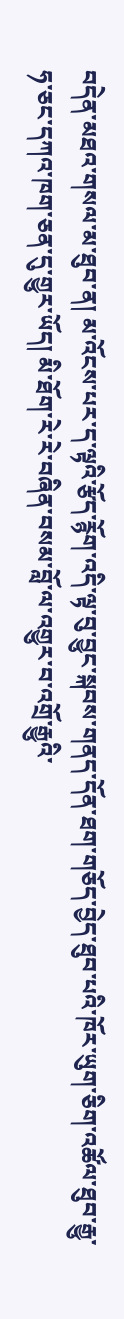བདེན་མཐའ་གསལ་མ་ཐུབ་ན། མ་འོངས་པར་ད་ལྟའི་རྩོད་རྙོག་འདི་ལྟ་བུ་བྱུང་སྐབས་གནད་དོན་ཐག་གཅོད་བྱེད་ཐུབ་པའི་ཁོར་ཡུག་ཅིག་འཚོལ་ཐུབ་རྒྱུ་ཧ་ཅང་དཀའ་ཁག་ཅན་དུ་གྱུར་ཡོད། མི་ཐོག་རེ་རེ་བཞིན་བསམ་བློ་ལ་འགྱུར་བ་འགྲོ་རྒྱུའི་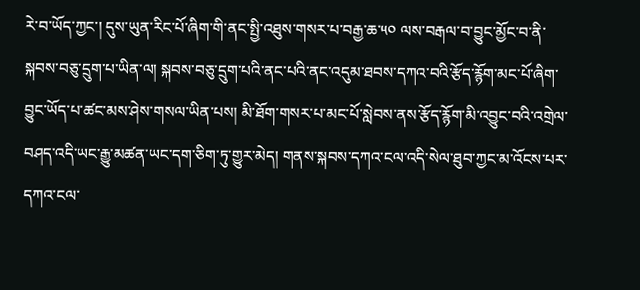རེ་བ་ཡོད་ཀྱང་། དུས་ཡུན་རིང་པོ་ཞིག་གི་ནང་སྤྱི་འཐུས་གསར་པ་བརྒྱ་ཆ་༥༠ ལས་བརྒལ་བ་བྱུང་མྱོང་བ་ནི་སྐབས་བཅུ་དྲུག་པ་ཡིན་ལ། སྐབས་བཅུ་དྲུག་པའི་ནང་པའི་ནང་འདུམ་ཐབས་དཀའ་བའི་རྩོད་རྙོག་མང་པོ་ཞིག་བྱུང་ཡོད་པ་ཚང་མས་ཤེས་གསལ་ཡིན་པས། མི་ཐོག་གསར་པ་མང་པོ་སླེབས་ནས་རྩོད་རྙོག་མི་འབྱུང་བའི་འགྲེལ་བཤད་འདི་ཡང་རྒྱུ་མཚན་ཡང་དག་ཅིག་ཏུ་གྱུར་མེད། གནས་སྐབས་དཀའ་ངལ་འདི་སེལ་ཐུབ་ཀྱང་མ་འོངས་པར་དཀའ་ངལ་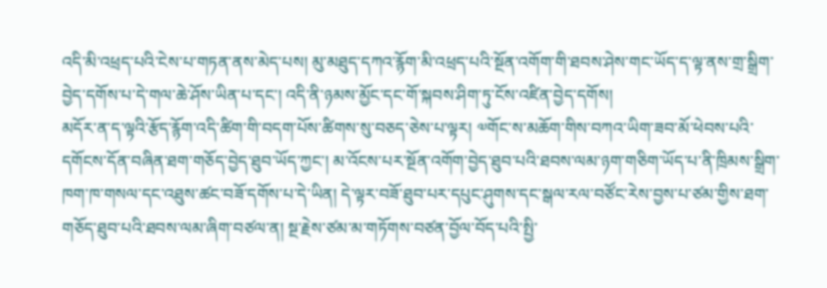འདི་མི་འཕྲད་པའི་ངེས་པ་གཏན་ནས་མེད་པས། མུ་མཐུད་དཀའ་རྙོག་མི་འཕྲད་པའི་སྔོན་འགོག་གི་ཐབས་ཤེས་གང་ཡོད་ད་ལྟ་ནས་གྲ་སྒྲིག་བྱེད་དགོས་པ་དེ་གལ་ཆེ་ཤོས་ཡིན་པ་དང་། འདི་ནི་ཉམས་མྱོང་དང་གོ་སྐབས་ཤིག་ཏུ་ངོས་འཛིན་བྱེད་དགོས།
མདོར་ན་ད་ལྟའི་རྩོད་རྙོག་འདི་ཚིག་གི་བདག་པོས་ཚིགས་སུ་བཅད་ཅེས་པ་ལྟར། ༧གོང་ས་མཆོག་གིས་བཀའ་ཡིག་ཟབ་མོ་ཕེབས་པའི་དགོངས་དོན་བཞིན་ཐག་གཅོད་བྱེད་ཐུབ་ཡོད་ཀྱང་། མ་འོངས་པར་སྔོན་འགོག་བྱེད་ཐུབ་པའི་ཐབས་ལམ་ཉག་གཅིག་ཡོད་པ་ནི་ཁྲིམས་སྒྲིག་ཁག་ཁ་གསལ་དང་འཐུས་ཚང་བཟོ་དགོས་པ་དེ་ཡིན། དེ་ལྟར་བཟོ་ཐུབ་པར་དཔུང་ཤུགས་དང་སྒལ་རལ་བཙོང་རེས་བྱས་པ་ཙམ་གྱིས་ཐག་གཅོད་ཐུབ་པའི་ཐབས་ལམ་ཞིག་བཙལ་ན། སྔ་རྗེས་ཙམ་མ་གཏོགས་བཙན་བྱོལ་བོད་པའི་སྤྱི་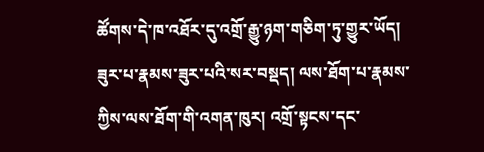ཚོགས་དེ་ཁ་འཐོར་དུ་འགྲོ་རྒྱུ་ཉག་གཅིག་ཏུ་གྱུར་ཡོད། ཟུར་པ་རྣམས་ཟུར་པའི་སར་བསྡད། ལས་ཐོག་པ་རྣམས་ཀྱིས་ལས་ཐོག་གི་འགན་ཁུར། འགྲོ་སྟངས་དང་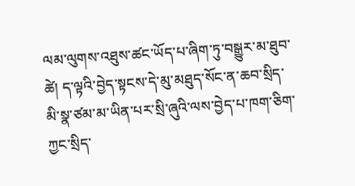ལམ་ལུགས་འཐུས་ཚང་ཡོད་པ་ཞིག་ཏུ་བསྒྱུར་མ་ཐུབ་ཚེ། ད་ལྟའི་བྱེད་སྟངས་དེ་མུ་མཐུད་སོང་ན་ཆབ་སྲིད་མི་སྣ་ཙམ་མ་ཡིན་པར་སྲི་ཞུའི་ལས་བྱེད་པ་ཁག་ཅིག་ཀྱང་སྲིད་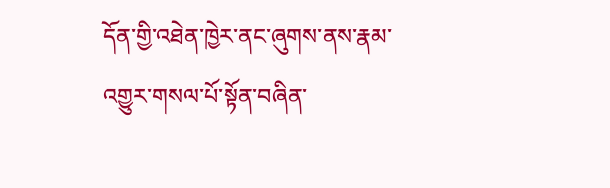དོན་གྱི་འཐེན་ཁྱེར་ནང་ཞུགས་ནས་རྣམ་འགྱུར་གསལ་པོ་སྟོན་བཞིན་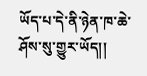ཡོད་པ་དེ་ནི་ཉེན་ཁ་ཆེ་ཤོས་སུ་གྱུར་ཡོད།།